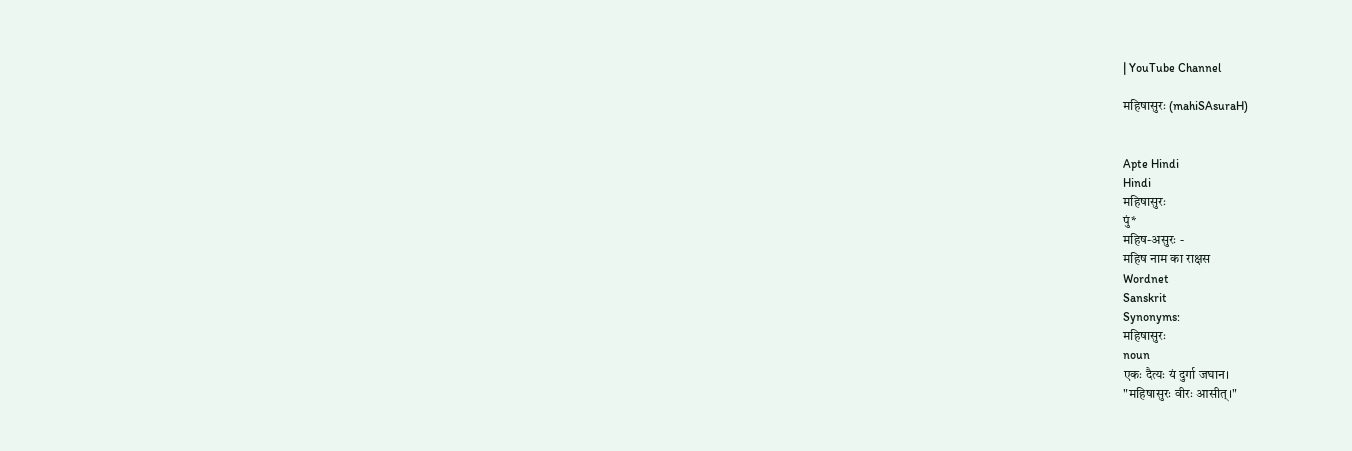| YouTube Channel

महिषासुरः (mahiSAsuraH)


Apte Hindi
Hindi
महिषासुरः
पुं*
महिष-असुरः -
महिष नाम का राक्षस
Wordnet
Sanskrit
Synonyms:
महिषासुरः
noun
एकः दैत्यः यं दुर्गा जघान।
"महिषासुरः वीरः आसीत्।"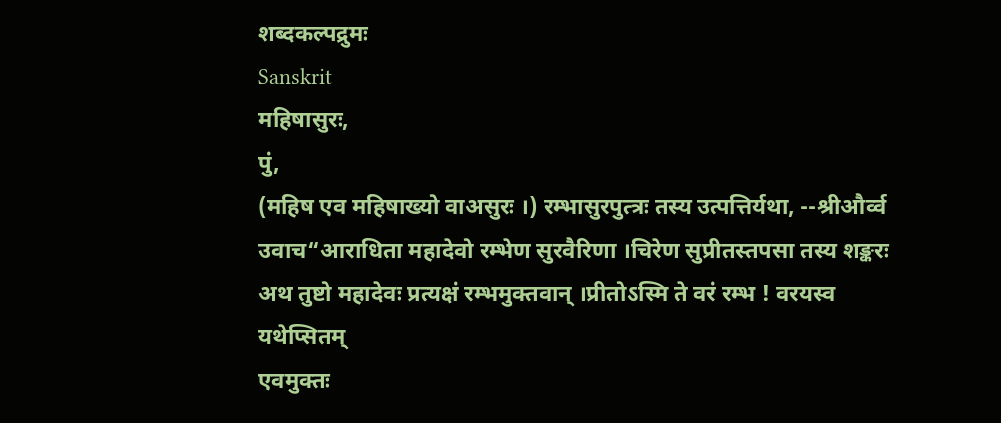शब्दकल्पद्रुमः
Sanskrit
महिषासुरः,
पुं,
(महिष एव महिषाख्यो वाअसुरः ।) रम्भासुरपुत्त्रः तस्य उत्पत्तिर्यथा, --श्रीऔर्व्व उवाच“आराधिता महादेवो रम्भेण सुरवैरिणा ।चिरेण सुप्रीतस्तपसा तस्य शङ्करः
अथ तुष्टो महादेवः प्रत्यक्षं रम्भमुक्तवान् ।प्रीतोऽस्मि ते वरं रम्भ ! वरयस्व यथेप्सितम्
एवमुक्तः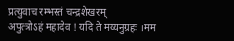प्रत्युवाच रम्भस्तं चन्द्रशेखरम्
अपुत्त्रोऽहं महादेव ! यदि ते मय्यनुग्रहः ।मम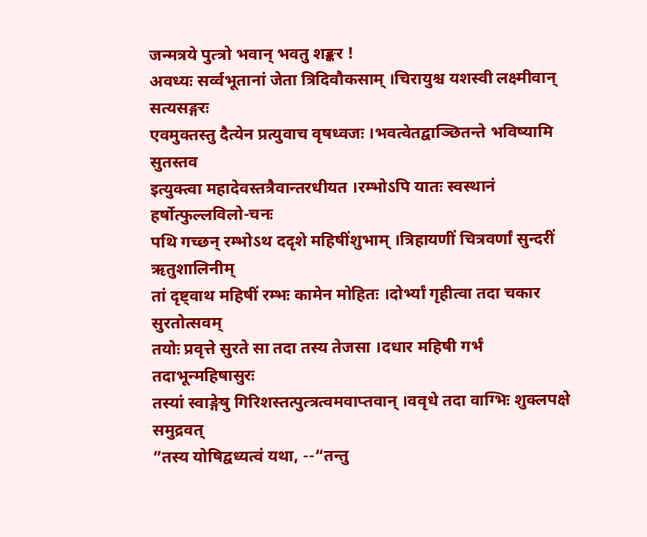जन्मत्रये पुत्त्रो भवान् भवतु शङ्कर !
अवध्यः सर्व्वभूतानां जेता त्रिदिवौकसाम् ।चिरायुश्च यशस्वी लक्ष्मीवान् सत्यसङ्गरः
एवमुक्तस्तु दैत्येन प्रत्युवाच वृषध्वजः ।भवत्वेतद्वाञ्छितन्ते भविष्यामि सुतस्तव
इत्युक्त्वा महादेवस्तत्रैवान्तरधीयत ।रम्भोऽपि यातः स्वस्थानं हर्षोत्फुल्लविलो-चनः
पथि गच्छन् रम्भोऽथ ददृशे महिषींशुभाम् ।त्रिहायणीं चित्रवर्णां सुन्दरीं ऋतुशालिनीम्
तां दृष्ट्वाथ महिषीं रम्भः कामेन मोहितः ।दोर्भ्यां गृहीत्वा तदा चकार सुरतोत्सवम्
तयोः प्रवृत्ते सुरते सा तदा तस्य तेजसा ।दधार महिषी गर्भं तदाभून्महिषासुरः
तस्यां स्वाङ्गेषु गिरिशस्तत्पुत्त्रत्वमवाप्तवान् ।ववृधे तदा वाग्भिः शुक्लपक्षे समुद्रवत्
”तस्य योषिद्वध्यत्वं यथा, --“तन्तु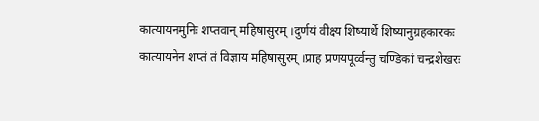कात्यायनमुनिः शप्तवान् महिषासुरम् ।दुर्णयं वीक्ष्य शिष्यार्थे शिष्यानुग्रहकारकः
कात्यायनेन शप्तं तं विज्ञाय महिषासुरम् ।प्राह प्रणयपूर्व्वन्तु चण्डिकां चन्द्रशेखरः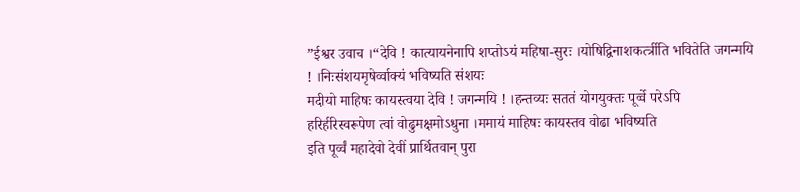”ईश्वर उवाच ।“देवि ! कात्यायनेनापि शप्तोऽयं महिषा-सुरः ।योषिद्विनाशकर्त्त्रीति भवितेति जगन्मयि ! ।निःसंशयमृषेर्व्वाक्यं भविष्यति संशयः
मदीयो माहिषः कायस्त्वया देवि ! जगन्मयि ! ।हन्तव्यः सततं योगयुक्तः पूर्व्वे परेऽपि
हरिर्हरिस्वरूपेण त्वां वोढुमक्षमोऽधुना ।ममायं माहिषः कायस्तव वोढा भविष्यति
इति पूर्व्वं महादेवो देवीं प्रार्थितवान् पुरा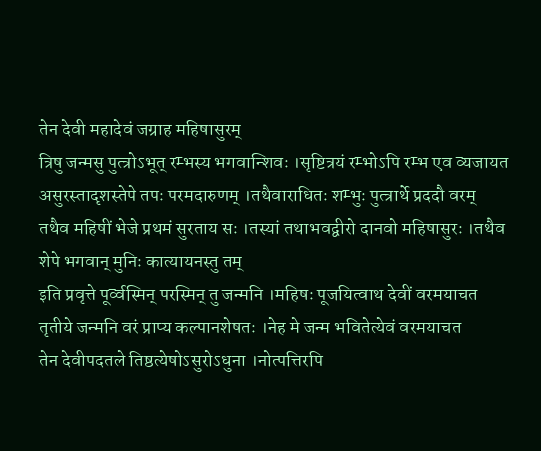तेन देवी महादेवं जग्राह महिषासुरम्
त्रिषु जन्मसु पुत्त्रोऽभूत् रम्भस्य भगवान्शिवः ।सृष्टित्रयं रम्भोऽपि रम्भ एव व्यजायत
असुरस्तादृशस्तेपे तपः परमदारुणम् ।तथैवाराधितः शम्भुः पुत्त्रार्थे प्रददौ वरम्
तथैव महिषीं भेजे प्रथमं सुरताय सः ।तस्यां तथाभवद्वीरो दानवो महिषासुरः ।तथैव शेपे भगवान् मुनिः कात्यायनस्तु तम्
इति प्रवृत्ते पूर्व्वस्मिन् परस्मिन् तु जन्मनि ।महिषः पूजयित्वाथ देवीं वरमयाचत
तृतीये जन्मनि वरं प्राप्य कल्पानशेषतः ।नेह मे जन्म भवितेत्येवं वरमयाचत
तेन देवीपदतले तिष्ठत्येषोऽसुरोऽधुना ।नोत्पत्तिरपि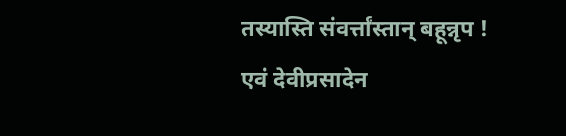तस्यास्ति संवर्त्तांस्तान् बहून्नृप !
एवं देवीप्रसादेन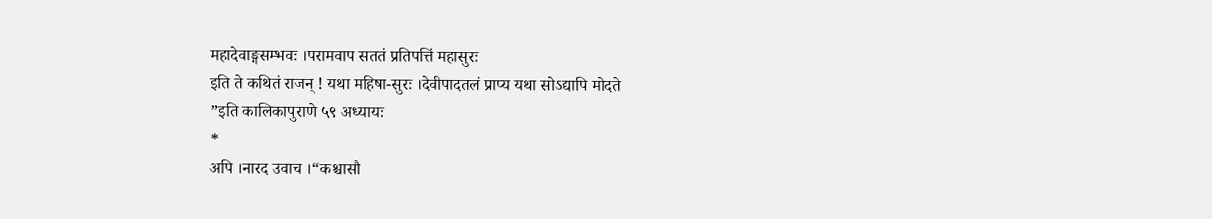महादेवाङ्गसम्भवः ।परामवाप सततं प्रतिपत्तिं महासुरः
इति ते कथितं राजन् ! यथा महिषा-सुरः ।देवीपादतलं प्राप्य यथा सोऽद्यापि मोदते
”इति कालिकापुराणे ५९ अध्यायः
*
अपि ।नारद उवाच ।“कश्चासौ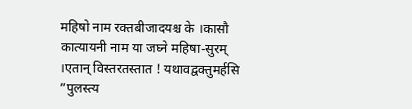महिषो नाम रक्तबीजादयश्च के ।कासौ कात्यायनी नाम या जघ्ने महिषा-सुरम् ।एतान् विस्तरतस्तात ! यथावद्वक्तुमर्हसि
”पुलस्त्य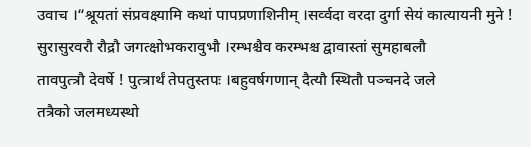उवाच ।“श्रूयतां संप्रवक्ष्यामि कथां पापप्रणाशिनीम् ।सर्व्वदा वरदा दुर्गा सेयं कात्यायनी मुने !
सुरासुरवरौ रौद्रौ जगत्क्षोभकरावुभौ ।रम्भश्चैव करम्भश्च द्वावास्तां सुमहाबलौ
तावपुत्त्रौ देवर्षे ! पुत्त्रार्थं तेपतुस्तपः ।बहुवर्षगणान् दैत्यौ स्थितौ पञ्चनदे जले
तत्रैको जलमध्यस्थो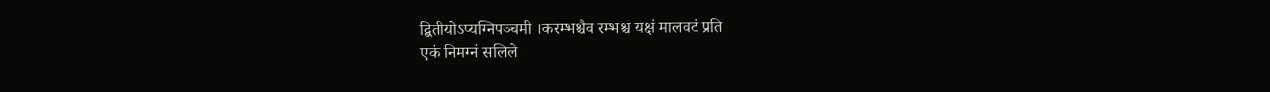द्बितीयोऽप्यग्निपञ्चमी ।करम्भश्चैव रम्भश्च यक्षं मालवटं प्रति
एकं निमग्नं सलिले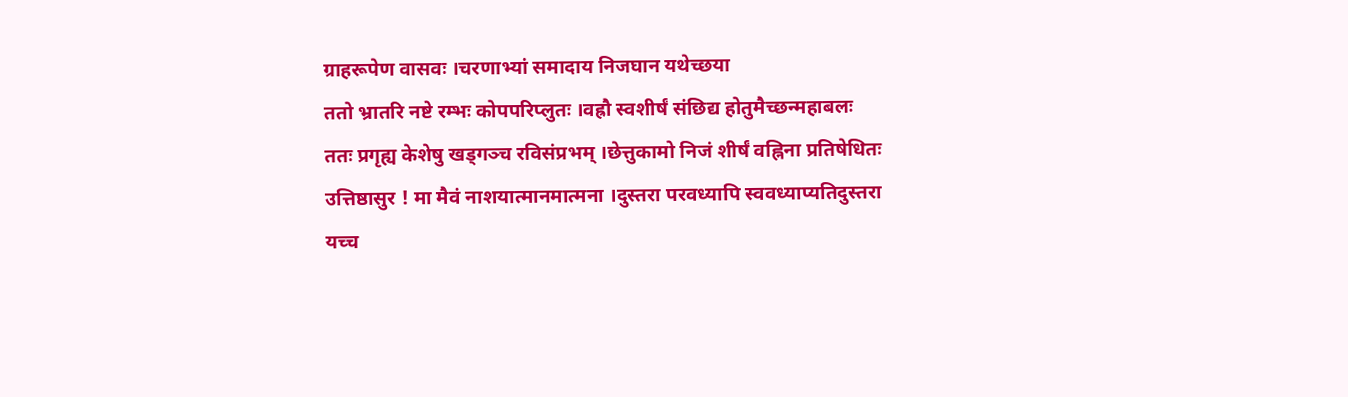ग्राहरूपेण वासवः ।चरणाभ्यां समादाय निजघान यथेच्छया
ततो भ्रातरि नष्टे रम्भः कोपपरिप्लुतः ।वह्रौ स्वशीर्षं संछिद्य होतुमैच्छन्महाबलः
ततः प्रगृह्य केशेषु खड्गञ्च रविसंप्रभम् ।छेत्तुकामो निजं शीर्षं वह्निना प्रतिषेधितः
उत्तिष्ठासुर ! मा मैवं नाशयात्मानमात्मना ।दुस्तरा परवध्यापि स्ववध्याप्यतिदुस्तरा
यच्च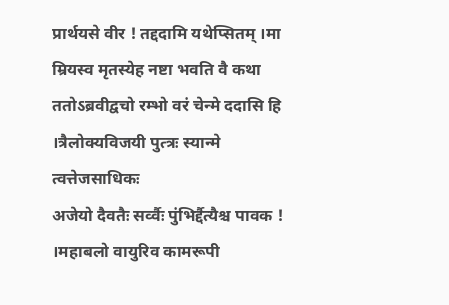प्रार्थयसे वीर ! तद्ददामि यथेप्सितम् ।मा म्रियस्व मृतस्येह नष्टा भवति वै कथा
ततोऽब्रवीद्वचो रम्भो वरं चेन्मे ददासि हि ।त्रैलोक्यविजयी पुत्त्रः स्यान्मे त्वत्तेजसाधिकः
अजेयो दैवतैः सर्व्वैः पुंभिर्द्दैत्यैश्च पावक ! ।महाबलो वायुरिव कामरूपी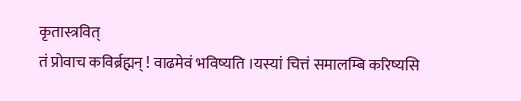कृतास्त्रवित्
तं प्रोवाच कविर्ब्रह्मन् ! वाढमेवं भविष्यति ।यस्यां चित्तं समालम्बि करिष्यसि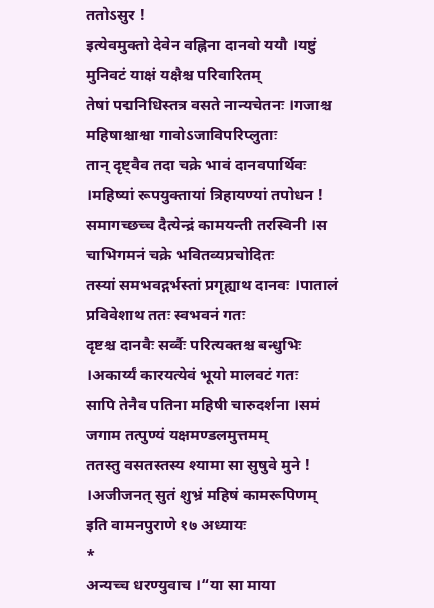ततोऽसुर !
इत्येवमुक्तो देवेन वह्निना दानवो ययौ ।यष्टुं मुनिवटं याक्षं यक्षैश्च परिवारितम्
तेषां पद्मनिधिस्तत्र वसते नान्यचेतनः ।गजाश्च महिषाश्चाश्वा गावोऽजाविपरिप्लुताः
तान् दृष्ट्वैव तदा चक्रे भावं दानवपार्थिवः ।महिष्यां रूपयुक्तायां त्रिहायण्यां तपोधन !
समागच्छच्च दैत्येन्द्रं कामयन्ती तरस्विनी ।स चाभिगमनं चक्रे भवितव्यप्रचोदितः
तस्यां समभवद्गर्भस्तां प्रगृह्याथ दानवः ।पातालं प्रविवेशाथ ततः स्वभवनं गतः
दृष्टश्च दानवैः सर्व्वैः परित्यक्तश्च बन्धुभिः ।अकार्य्यं कारयत्येवं भूयो मालवटं गतः
सापि तेनैव पतिना महिषी चारुदर्शना ।समं जगाम तत्पुण्यं यक्षमण्डलमुत्तमम्
ततस्तु वसतस्तस्य श्यामा सा सुषुवे मुने ! ।अजीजनत् सुतं शुभ्रं महिषं कामरूपिणम्
इति वामनपुराणे १७ अध्यायः
*
अन्यच्च धरण्युवाच ।“या सा माया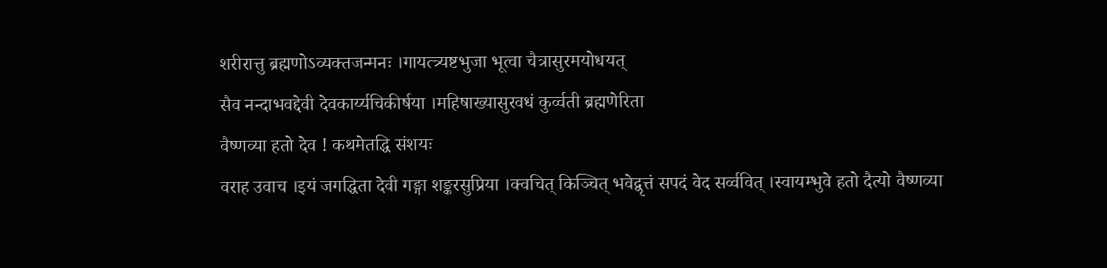शरीरात्तु ब्रह्मणोऽव्यक्तजन्मनः ।गायत्त्र्यष्टभुजा भूत्वा चैत्रासुरमयोधयत्
सैव नन्दाभवद्देवी देवकार्य्यचिकीर्षया ।महिषाख्यासुरवधं कुर्व्वती ब्रह्मणेरिता
वैष्णव्या हतो देव ! कथमेतद्धि संशयः
वराह उवाच ।इयं जगद्धिता देवी गङ्गा शङ्करसुप्रिया ।क्वचित् किञ्चित् भवेद्वृत्तं सपदं वेद सर्व्ववित् ।स्वायम्भुवे हतो दैत्यो वैष्णव्या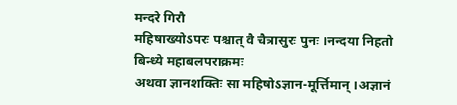मन्दरे गिरौ
महिषाख्योऽपरः पश्चात् वै चैत्रासुरः पुनः ।नन्दया निहतो बिन्ध्ये महाबलपराक्रमः
अथवा ज्ञानशक्तिः सा महिषोऽज्ञान-मूर्त्तिमान् ।अज्ञानं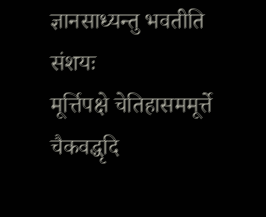ज्ञानसाध्यन्तु भवतीति संशयः
मूर्त्तिपक्षे चेतिहासममूर्त्ते चैकवद्धृदि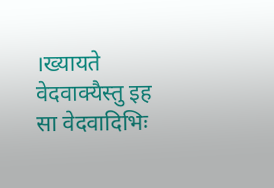।ख्यायते वेदवाक्यैस्तु इह सा वेदवादिभिः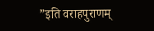”इति वराहपुराणम्